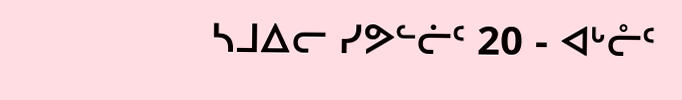ᓴᒧᐃᓕ ᓯᕗᓪᓖᑦ 20 - ᐊᒡᓔᑦ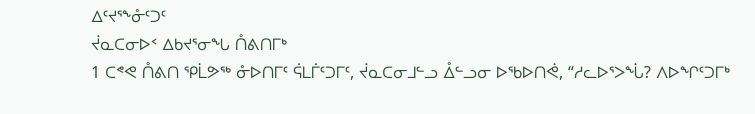ᐃᑦᔪᕐᖕᓁᑦᑐᑦ
ᔫᓇᑕᓂᐅᑉ ᐃᑲᔪᕐᓂᖓ ᑍᕕᑎᒥᒃ
1 ᑕᕝᕙ ᑍᕕᑎ ᕿᒫᕗᖅ ᓁᐅᑎᒥᑦ ᕌᒪᒦᑦᑐᒥᑦ, ᔫᓇᑕᓂᒧᓪᓗ ᐂᓪᓗᓂ ᐅᖃᐅᑎᕚ, “ᓱᓚᐅᕐᐳᖔ? ᐱᐅᖏᑦᑐᒥᒃ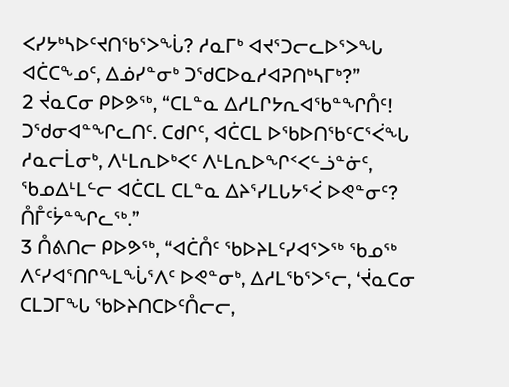ᐸᓯᔭᒃᓴᐅᑦᔪᑎᖃᕐᐳᖔ? ᓱᓇᒥᒃ ᐊᔪᕐᑐᓕᓚᐅᕐᐳᖓ ᐊᑖᑕᖕᓄᑦ, ᐃᓅᓯᓐᓂᒃ ᑐᖁᑕᐅᓇᓱᐊᕈᑎᒃᓴᒥᒃ?”
2 ᔫᓇᑕᓂ ᑭᐅᕗᖅ, “ᑕᒪᓐᓇ ᐃᓱᒪᒋᔭᕆᐊᖃᓐᖏᑍᑦ! ᑐᖁᓂᐊᓐᖏᓚᑎᑦ. ᑕᑯᒋᑦ, ᐊᑖᑕᒪ ᐅᖃᐅᑎᖃᑦᑕᕐᐹᖓ ᓱᓇᓕᒫᓂᒃ, ᐱᒻᒪᕆᐅᒃᐸᑦ ᐱᒻᒪᕆᐅᖏᑉᐸᓪᓘᓐᓃᑦ, ᖃᓄᐃᒻᒪᓪᓕ ᐊᑖᑕᒪ ᑕᒪᓐᓇ ᐃᔨᕐᓯᒪᒐᔭᕐᐹ ᐅᕙᓐᓂᑦ? ᑍᒤᑦᔮᓐᖏᓚᖅ.”
3 ᑍᕕᑎᓕ ᑭᐅᕗᖅ, “ᐊᑖᑍᑦ ᖃᐅᔨᒪᑦᓯᐊᕐᐳᖅ ᖃᓄᖅ ᐱᑦᓯᐊᕐᑎᒋᖕᒪᖔᕐᐱᑦ ᐅᕙᓐᓂᒃ, ᐃᓱᒪᖃᕐᐳᕐᓕ, ‘ᔫᓇᑕᓂ ᑕᒪᑐᒥᖓ ᖃᐅᔨᑎᑕᐅᑦᑍᓕᓕ,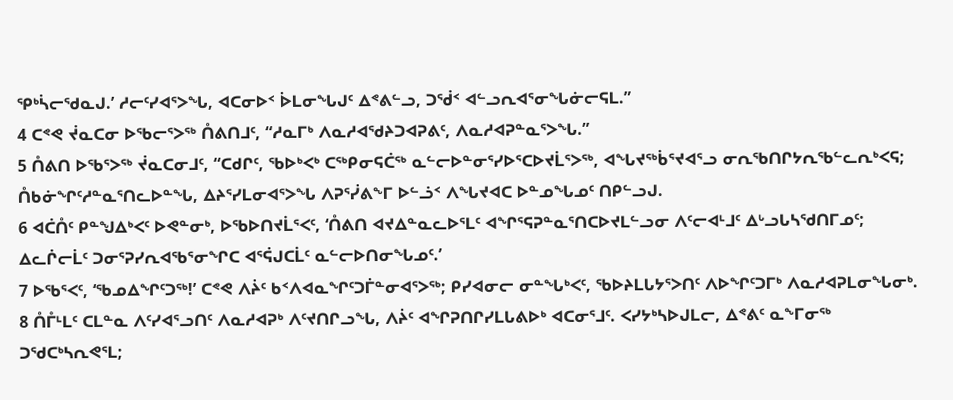ᕿᒃᓵᓕᖁᓇᒍ.’ ᓱᓕᑦᓯᐊᕐᐳᖓ, ᐊᑕᓂᐅᑉ ᐆᒪᓂᖓᒍᑦ ᐃᕝᕕᓪᓗ, ᑐᖂᑉ ᐊᓪᓗᕆᐊᕐᓂᖓᓃᓕᕋᒪ.”
4 ᑕᕝᕙ ᔫᓇᑕᓂ ᐅᖃᓕᕐᐳᖅ ᑍᕕᑎᒧᑦ, “ᓱᓇᒥᒃ ᐱᓇᓱᐊᖁᔨᑐᐊᕈᕕᑦ, ᐱᓇᓱᐊᕈᓐᓇᕐᐳᖓ.”
5 ᑍᕕᑎ ᐅᖃᕐᐳᖅ ᔫᓇᑕᓂᒧᑦ, “ᑕᑯᒋᑦ, ᖃᐅᒃᐸᒃ ᑕᖅᑭᓂᕋᑖᖅ ᓇᓪᓕᐅᓐᓂᕐᓯᐅᕐᑕᐅᔪᒫᕐᐳᖅ, ᐊᖓᔪᖅᑳᕐᔪᐊᕐᓗ ᓂᕆᖃᑎᒋᔭᕆᖃᓪᓚᕆᒃᐸᕋ; ᑍᑲᓃᖏᑦᓱᓐᓇᕐᑎᓚᐅᓐᖓ, ᐃᔨᕐᓯᒪᓂᐊᕐᐳᖓ ᐱᕈᕐᓰᕕᖕᒥ ᐅᓪᓘᑉ ᐱᖓᔪᐊᑕ ᐅᓐᓄᖓᓄᑦ ᑎᑭᓪᓗᒍ.
6 ᐊᑖᑍᑦ ᑭᓐᖑᐃᒃᐸᑦ ᐅᕙᓐᓂᒃ, ᐅᖃᐅᑎᔪᒫᕐᐸᑦ, ‘ᑍᕕᑎ ᐊᔪᐃᓐᓇᓚᐅᕐᒪᑦ ᐊᖏᕐᕋᕈᓐᓇᕐᑎᑕᐅᔪᒪᓪᓗᓂ ᐱᑦᓕᐊᒻᒧᑦ ᐃᒡᓗᒐᓴᖁᑎᒥᓄᑦ; ᐃᓚᒌᓕᒫᑦ ᑐᓂᕐᕈᓯᕆᐊᖃᕐᓂᖏᑕ ᐊᕐᕌᒍᑕᒫᑦ ᓇᓪᓕᐅᑎᓂᖓᓄᑦ.’
7 ᐅᖃᕐᐸᑦ, ‘ᖃᓄᐃᖏᑦᑐᖅ!’ ᑕᕝᕙ ᐱᔩᑦ ᑲᑉᐱᐊᓇᖏᑦᑐᒦᓐᓂᐊᕐᐳᖅ; ᑭᓯᐊᓂᓕ ᓂᓐᖓᒃᐸᑦ, ᖃᐅᔨᒪᒐᔭᕐᐳᑎᑦ ᐱᐅᖏᑦᑐᒥᒃ ᐱᓇᓱᐊᕈᒪᓂᖓᓂᒃ.
8 ᑍᒤᒻᒪᑦ ᑕᒪᓐᓇ ᐱᑦᓯᐊᕐᓗᑎᑦ ᐱᓇᓱᐊᕈᒃ ᐱᑦᔪᑎᒋᓗᖓ, ᐱᔩᑦ ᐊᖏᕈᑎᒋᓯᒪᒐᕕᐅᒃ ᐊᑕᓂᕐᒧᑦ. ᐸᓯᔭᒃᓴᐅᒍᒪᓕ, ᐃᕝᕕᑦ ᓇᖕᒥᓂᖅ ᑐᖁᑕᒃᓴᕆᕙᕐᒪ;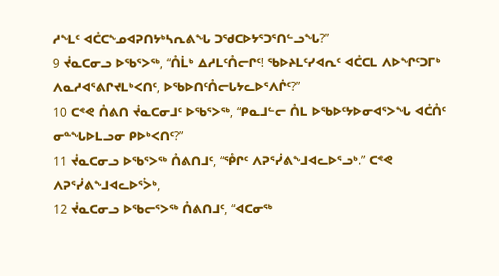ᓱᖕᒪᑦ ᐊᑖᑕᖕᓄᐊᕈᑎᔭᒃᓴᕆᕕᖓ ᑐᖁᑕᐅᔭᕐᑐᕐᑎᓪᓗᖓ?”
9 ᔫᓇᑕᓂᓗ ᐅᖃᕐᐳᖅ, “ᑍᒫᒃ ᐃᓱᒪᑦᑍᓕᒋᑦ! ᖃᐅᔨᒪᑦᓯᐊᕆᑦ ᐊᑖᑕᒪ ᐱᐅᖏᑦᑐᒥᒃ ᐱᓇᓱᐊᕐᕕᒋᔪᒪᒃᐸᑎᑦ, ᐅᖃᐅᑎᑦᑍᓕᒐᔭᓚᐅᕐᐱᒌᑦ?”
10 ᑕᕝᕙ ᑍᕕᑎ ᔫᓇᑕᓂᒧᑦ ᐅᖃᕐᐳᖅ, “ᑭᓇᒧᓪᓕ ᑍᒪ ᐅᖃᐅᑦᔭᐅᓂᐊᕐᐳᖓ ᐊᑖᑍᑦ ᓂᓐᖓᐅᒪᓗᓂ ᑭᐅᒃᐸᑎᑦ?”
11 ᔫᓇᑕᓂᓗ ᐅᖃᕐᐳᖅ ᑍᕕᑎᒧᑦ, “ᕾᒋᑦ ᐱᕈᕐᓰᕕᖕᒧᐊᓚᐅᕐᓗᒃ.” ᑕᕝᕙ ᐱᕈᕐᓰᕕᖕᒧᐊᓚᐅᕐᐴᒃ,
12 ᔫᓇᑕᓂᓗ ᐅᖃᓕᕐᐳᖅ ᑍᕕᑎᒧᑦ, “ᐊᑕᓂᖅ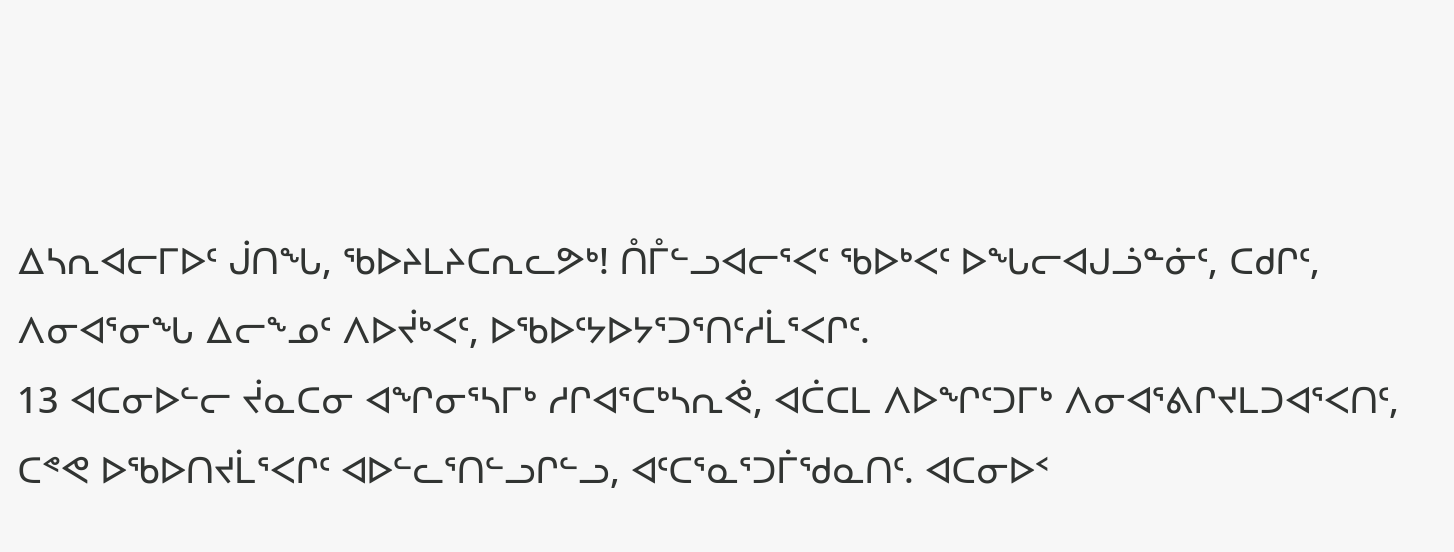ᐃᓴᕆᐊᓕᒥᐅᑦ ᒎᑎᖓ, ᖃᐅᔨᒪᔨᑕᕆᓚᕗᒃ! ᑍᒤᓪᓗᐊᓕᕐᐸᑦ ᖃᐅᒃᐸᑦ ᐅᖓᓕᐊᒍᓘᓐᓃᑦ, ᑕᑯᒋᑦ, ᐱᓂᐊᕐᓂᖓ ᐃᓕᖕᓄᑦ ᐱᐅᔫᒃᐸᑦ, ᐅᖃᐅᑦᔭᐅᔭᕐᑐᕐᑎᑦᓱᒫᕐᐸᒋᑦ.
13 ᐊᑕᓂᐅᓪᓕ ᔫᓇᑕᓂ ᐊᖏᓂᕐᓴᒥᒃ ᓱᒋᐊᕐᑕᒃᓴᕆᕚ, ᐊᑖᑕᒪ ᐱᐅᖏᑦᑐᒥᒃ ᐱᓂᐊᕐᕕᒋᔪᒪᑐᐊᕐᐸᑎᑦ, ᑕᕝᕙ ᐅᖃᐅᑎᔪᒫᕐᐸᒋᑦ ᐊᐅᓪᓚᕐᑎᓪᓗᒋᓪᓗ, ᐊᑦᑕᕐᓇᕐᑐᒦᖁᓇᑎᑦ. ᐊᑕᓂᐅᑉ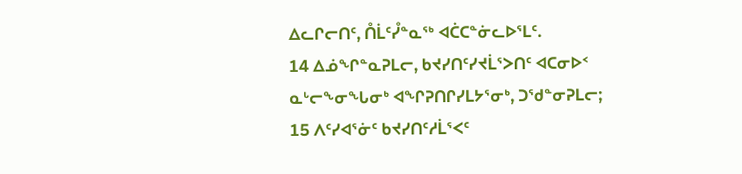ᐃᓚᒋᓕᑎᑦ, ᑍᒫᑦᓮᓐᓇᖅ ᐊᑖᑕᓐᓃᓚᐅᕐᒪᑦ.
14 ᐃᓅᖏᓐᓇᕈᒪᓕ, ᑲᔪᓯᑎᑦᓯᔪᒫᕐᐳᑎᑦ ᐊᑕᓂᐅᑉ ᓇᒡᓕᖕᓂᖓᓂᒃ ᐊᖏᕈᑎᒋᓯᒪᔭᕐᓂᒃ, ᑐᖁᓐᓂᕈᒪᓕ;
15 ᐱᑦᓯᐊᕐᓃᑦ ᑲᔪᓯᑎᑦᓱᒫᕐᐸᑦ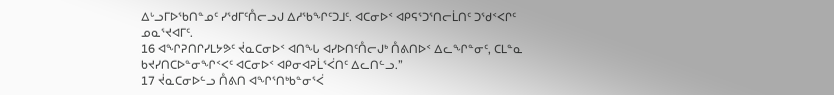ᐃᒡᓗᒥᐅᖃᑎᓐᓄᑦ ᓯᖁᒥᑦᑍᓕᓗᒍ ᐃᓱᖃᖏᑦᑐᒧᑦ. ᐊᑕᓂᐅᑉ ᐊᑭᕋᕐᑐᕐᑎᓕᒫᑎᑦ ᑐᖁᑉᐸᒋᑦ ᓄᓇᕐᔪᐊᒥᑦ.
16 ᐊᖏᕈᑎᒋᓯᒪᔭᕗᑦ ᔫᓇᑕᓂᐅᑉ ᐊᑎᖓ ᐊᓯᐅᑎᑦᑍᓕᒍᒃ ᑍᕕᑎᐅᑉ ᐃᓚᖏᓐᓂᑦ, ᑕᒪᓐᓇ ᑲᔪᓯᑎᑕᐅᓐᓂᖏᑉᐸᑦ ᐊᑕᓂᐅᑉ ᐊᑭᓂᐊᕈᒫᕐᐹᑎᑦ ᐃᓚᑎᓪᓗ.”
17 ᔫᓇᑕᓂᐅᓪᓗ ᑍᕕᑎ ᐊᖏᕐᑎᒃᑲᓐᓂᕐᐹ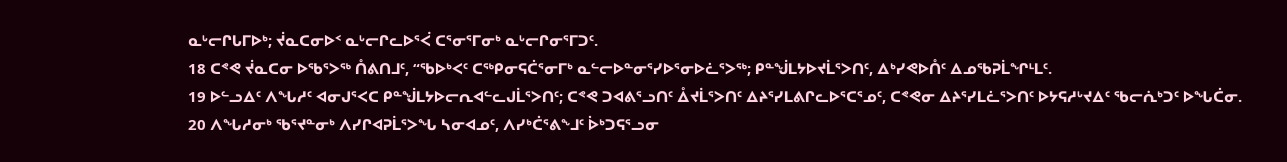ᓇᒡᓕᒋᒐᒥᐅᒃ; ᔫᓇᑕᓂᐅᑉ ᓇᒡᓕᒋᓚᐅᕐᐹ ᑕᕐᓂᕐᒥᓂᒃ ᓇᒡᓕᒋᓂᕐᒥᑐᑦ.
18 ᑕᕝᕙ ᔫᓇᑕᓂ ᐅᖃᕐᐳᖅ ᑍᕕᑎᒧᑦ, “ᖃᐅᒃᐸᑦ ᑕᖅᑭᓂᕋᑖᕐᓂᒥᒃ ᓇᓪᓕᐅᓐᓂᕐᓯᐅᕐᓂᐅᓛᕐᐳᖅ; ᑭᓐᖒᒪᔭᐅᔪᒫᕐᐳᑎᑦ, ᐃᒃᓯᕙᐅᑍᑦ ᐃᓄᖃᕈᒫᖏᒻᒪᑦ.
19 ᐅᓪᓗᐃᑦ ᐱᖓᓱᑦ ᐊᓂᒍᕐᐸᑕ ᑭᓐᖒᒪᔭᐅᓕᕆᐊᓪᓚᒍᒫᕐᐳᑎᑦ; ᑕᕝᕙ ᑐᐊᕕᕐᓗᑎᑦ ᐂᔪᒫᕐᐳᑎᑦ ᐃᔨᕐᓯᒪᕕᒋᓚᐅᕐᑕᕐᓄᑦ, ᑕᕝᕙᓂ ᐃᔨᕐᓯᒪᓛᕐᐳᑎᑦ ᐅᔭᕋᓱᒡᔪᐃᑦ ᖃᓕᕇᒃᑐᑦ ᐅᖓᑖᓂ.
20 ᐱᖓᓱᓂᒃ ᖃᕐᔪᓐᓂᒃ ᐱᓯᒋᐊᕈᒫᕐᐳᖓ ᓴᓂᐊᓄᑦ, ᐱᓯᒃᑖᕐᕕᖕᒧᑦ ᐆᒃᑐᕋᕐᓗᓂ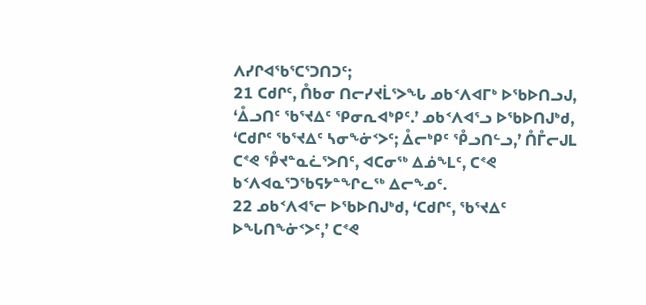ᐱᓯᒋᐊᖃᕐᑕᕐᑐᑎᑐᑦ;
21 ᑕᑯᒋᑦ, ᑍᑲᓂ ᑎᓕᓯᔪᒫᕐᐳᖓ ᓄᑲᑉᐱᐊᒥᒃ ᐅᖃᐅᑎᓗᒍ, ‘ᐂᓗᑎᑦ ᖃᕐᔪᐃᑦ ᕿᓂᕆᐊᒃᑭᑦ.’ ᓄᑲᑉᐱᐊᕐᓗ ᐅᖃᐅᑎᒍᒃᑯ, ‘ᑕᑯᒋᑦ ᖃᕐᔪᐃᑦ ᓴᓂᖕᓃᑉᐳᑦ; ᐂᓕᒃᑭᑦ ᕾᓗᑎᓪᓗ,’ ᑍᒤᓕᒍᒪ ᑕᕝᕙ ᕾᔪᓐᓇᓛᕐᐳᑎᑦ, ᐊᑕᓂᖅ ᐃᓅᖕᒪᑦ, ᑕᕝᕙ ᑲᑉᐱᐊᓇᕐᑐᖃᕋᔭᓐᖏᓚᖅ ᐃᓕᖕᓄᑦ.
22 ᓄᑲᑉᐱᐊᕐᓕ ᐅᖃᐅᑎᒍᒃᑯ, ‘ᑕᑯᒋᑦ, ᖃᕐᔪᐃᑦ ᐅᖓᑎᖕᓃᑉᐳᑦ,’ ᑕᕝᕙ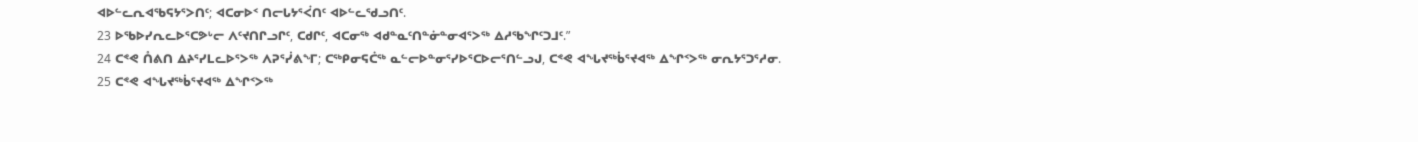ᐊᐅᓪᓚᕆᐊᖃᕋᔭᕐᐳᑎᑦ; ᐊᑕᓂᐅᑉ ᑎᓕᒐᔭᕐᐹᑎᑦ ᐊᐅᓪᓚᖁᓗᑎᑦ.
23 ᐅᖃᐅᓯᕆᓚᐅᕐᑕᕗᒡᓕ ᐱᑦᔪᑎᒋᓗᒋᑦ, ᑕᑯᒋᑦ, ᐊᑕᓂᖅ ᐊᑯᓐᓇᑦᑎᓐᓃᓐᓂᐊᕐᐳᖅ ᐃᓱᖃᖏᑦᑐᒧᑦ.”
24 ᑕᕝᕙ ᑍᕕᑎ ᐃᔨᕐᓯᒪᓚᐅᕐᐳᖅ ᐱᕈᕐᓰᕕᖕᒥ; ᑕᖅᑭᓂᕋᑖᖅ ᓇᓪᓕᐅᓐᓂᕐᓯᐅᕐᑕᐅᓕᕐᑎᓪᓗᒍ, ᑕᕝᕙ ᐊᖓᔪᖅᑳᕐᔪᐊᖅ ᐃᖏᑉᐳᖅ ᓂᕆᔭᕐᑐᕐᓱᓂ.
25 ᑕᕝᕙ ᐊᖓᔪᖅᑳᕐᔪᐊᖅ ᐃᖏᑉᐳᖅ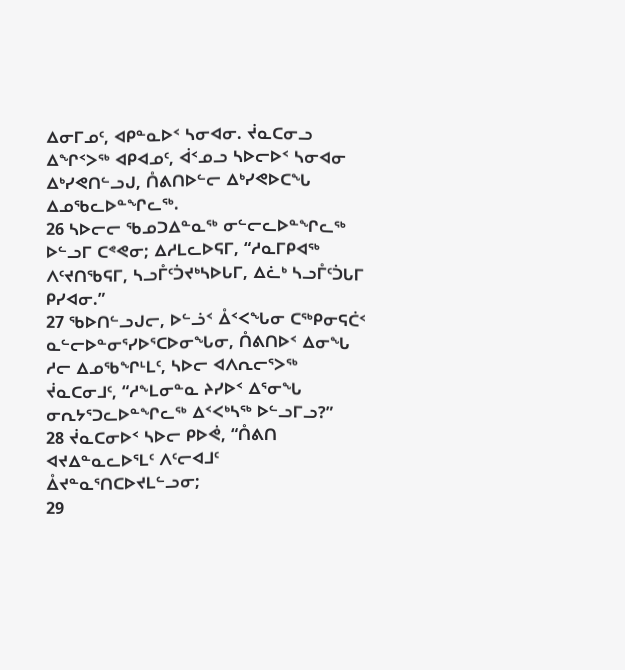ᐃᓂᒥᓄᑦ, ᐊᑭᓐᓇᐅᑉ ᓴᓂᐊᓂ. ᔫᓇᑕᓂᓗ ᐃᖏᑉᐳᖅ ᐊᑭᐊᓄᑦ, ᐋᑉᓄᓗ ᓴᐅᓕᐅᑉ ᓴᓂᐊᓂ ᐃᒃᓯᕙᑎᓪᓗᒍ, ᑍᕕᑎᐅᓪᓕ ᐃᒃᓯᕙᐅᑕᖓ ᐃᓄᖃᓚᐅᓐᖏᓚᖅ.
26 ᓴᐅᓕᓕ ᖃᓄᑐᐃᓐᓇᖅ ᓂᓪᓕᓚᐅᓐᖏᓚᖅ ᐅᓪᓗᒥ ᑕᕝᕙᓂ; ᐃᓱᒪᓚᐅᕋᒥ, “ᓱᓇᒥᑭᐊᖅ ᐱᑦᔪᑎᖃᕋᒥ, ᓴᓗᒤᑦᑑᔪᒃᓴᐅᒐᒥ, ᐃᓛᒃ ᓴᓗᒤᑦᑑᒐᒥ ᑭᓯᐊᓂ.”
27 ᖃᐅᑎᓪᓗᒍᓕ, ᐅᓪᓘᑉ ᐂᑉᐸᖓᓂ ᑕᖅᑭᓂᕋᑖᑉ ᓇᓪᓕᐅᓐᓂᕐᓯᐅᕐᑕᐅᓂᖓᓂ, ᑍᕕᑎᐅᑉ ᐃᓂᖓ ᓱᓕ ᐃᓄᖃᖏᒻᒪᑦ, ᓴᐅᓕ ᐊᐱᕆᓕᕐᐳᖅ ᔫᓇᑕᓂᒧᑦ, “ᓱᖕᒪᓂᓐᓇ ᔨᓯᐅᑉ ᐃᕐᓂᖓ ᓂᕆᔭᕐᑐᓚᐅᓐᖏᓚᖅ ᐃᑉᐸᒃᓴᖅ ᐅᓪᓗᒥᓗ?”
28 ᔫᓇᑕᓂᐅᑉ ᓴᐅᓕ ᑭᐅᕚ, “ᑍᕕᑎ ᐊᔪᐃᓐᓇᓚᐅᕐᒪᑦ ᐱᑦᓕᐊᒧᑦ ᐂᔪᓐᓇᕐᑎᑕᐅᔪᒪᓪᓗᓂ;
29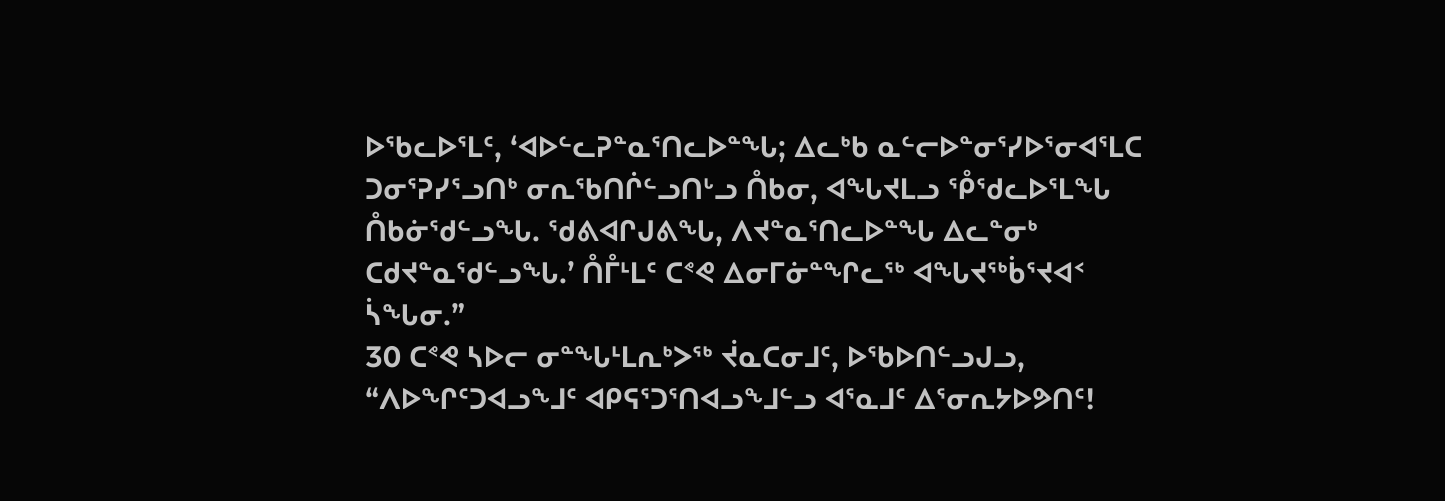ᐅᖃᓚᐅᕐᒪᑦ, ‘ᐊᐅᓪᓚᕈᓐᓇᕐᑎᓚᐅᓐᖓ; ᐃᓚᒃᑲ ᓇᓪᓕᐅᓐᓂᕐᓯᐅᕐᓂᐊᕐᒪᑕ ᑐᓂᕐᕈᓯᕐᓗᑎᒃ ᓂᕆᖃᑎᒌᓪᓗᑎᒡᓗ ᑍᑲᓂ, ᐊᖓᔪᒪᓗ ᕾᖁᓚᐅᕐᒪᖓ ᑍᑲᓃᖁᓪᓗᖓ. ᖁᕕᐊᒋᒍᕕᖓ, ᐱᔪᓐᓇᕐᑎᓚᐅᓐᖓ ᐃᓚᓐᓂᒃ ᑕᑯᔪᓐᓇᖁᓪᓗᖓ.’ ᑍᒤᒻᒪᑦ ᑕᕝᕙ ᐃᓂᒥᓃᓐᖏᓚᖅ ᐊᖓᔪᖅᑳᕐᔪᐊᑉ ᓵᖓᓂ.”
30 ᑕᕝᕙ ᓴᐅᓕ ᓂᓐᖓᒻᒪᕆᒃᐳᖅ ᔫᓇᑕᓂᒧᑦ, ᐅᖃᐅᑎᓪᓗᒍᓗ, “ᐱᐅᖏᑦᑐᐊᓗᖕᒧᑦ ᐊᑭᕋᕐᑐᕐᑎᐊᓗᖕᒧᓪᓗ ᐊᕐᓇᒧᑦ ᐃᕐᓂᕆᔭᐅᕗᑎᑦ!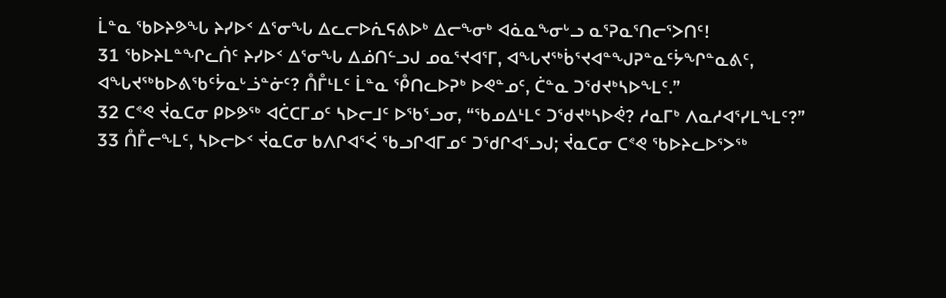ᒫᓐᓇ ᖃᐅᔨᕗᖓ ᔨᓯᐅᑉ ᐃᕐᓂᖓ ᐃᓚᓕᐅᕇᕋᕕᐅᒃ ᐃᓕᖕᓂᒃ ᐊᓈᓇᖕᓂᒡᓗ ᓇᕐᕈᓇᕐᑎᓕᕐᐳᑎᑦ!
31 ᖃᐅᔨᒪᓐᖏᓚᑏᑦ ᔨᓯᐅᑉ ᐃᕐᓂᖓ ᐃᓅᑎᓪᓗᒍ ᓄᓇᕐᔪᐊᕐᒥ, ᐊᖓᔪᖅᑳᕐᔪᐊᓐᖑᕈᓐᓇᑦᔮᖏᓐᓇᕕᑦ, ᐊᖓᔪᖅᑲᐅᕕᖃᑦᔮᓇᒡᓘᓐᓃᑦ? ᑍᒤᒻᒪᑦ ᒫᓐᓇ ᕾᑎᓚᐅᕈᒃ ᐅᕙᓐᓄᑦ, ᑖᓐᓇ ᑐᖁᔪᒃᓴᐅᖕᒪᑦ.”
32 ᑕᕝᕙ ᔫᓇᑕᓂ ᑭᐅᕗᖅ ᐊᑖᑕᒥᓄᑦ ᓴᐅᓕᒧᑦ ᐅᖃᕐᓗᓂ, “ᖃᓄᐃᒻᒪᑦ ᑐᖁᔪᒃᓴᐅᕚ? ᓱᓇᒥᒃ ᐱᓇᓱᐊᕐᓯᒪᖕᒪᑦ?”
33 ᑍᒤᓕᖕᒪᑦ, ᓴᐅᓕᐅᑉ ᔫᓇᑕᓂ ᑲᐱᒋᐊᕐᐹ ᖃᓗᒋᐊᒥᓄᑦ ᑐᖁᒋᐊᕐᓗᒍ; ᔫᓇᑕᓂ ᑕᕝᕙ ᖃᐅᔨᓚᐅᕐᐳᖅ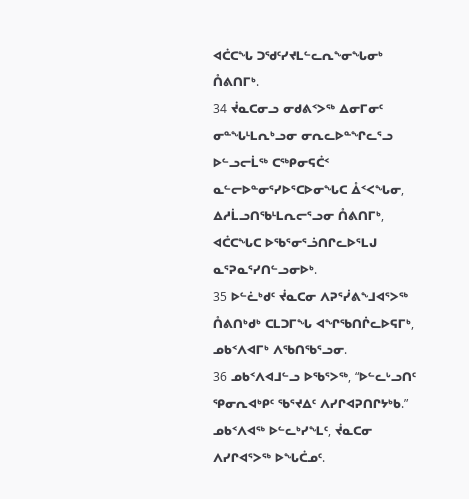ᐊᑖᑕᖓ ᑐᖁᑦᓯᔪᒪᓪᓚᕆᖕᓂᖓᓂᒃ ᑍᕕᑎᒥᒃ.
34 ᔫᓇᑕᓂᓗ ᓂᑯᕕᑉᐳᖅ ᐃᓂᒥᓂᑦ ᓂᓐᖓᒻᒪᕆᒃᓗᓂ ᓂᕆᓚᐅᓐᖏᓚᕐᓗ ᐅᓪᓗᓕᒫᖅ ᑕᖅᑭᓂᕋᑖᑉ ᓇᓪᓕᐅᓐᓂᕐᓯᐅᕐᑕᐅᓂᖓᑕ ᐂᑉᐸᖓᓂ, ᐃᓱᒫᓗᑎᖃᒻᒪᕆᓕᕐᓗᓂ ᑍᕕᑎᒥᒃ, ᐊᑖᑕᖓᑕ ᐅᖃᕐᓂᕐᓘᑎᒋᓚᐅᕐᒪᒍ ᓇᕐᕈᓇᕐᓯᑎᓪᓗᓂᐅᒃ.
35 ᐅᓪᓛᒃᑯᑦ ᔫᓇᑕᓂ ᐱᕈᕐᓰᕕᖕᒧᐊᕐᐳᖅ ᑍᕕᑎᒃᑯᒃ ᑕᒪᑐᒥᖓ ᐊᖏᖃᑎᒌᓚᐅᕋᒥᒃ, ᓄᑲᑉᐱᐊᒥᒃ ᐱᖃᑎᖃᕐᓗᓂ.
36 ᓄᑲᑉᐱᐊᒧᓪᓗ ᐅᖃᕐᐳᖅ, “ᐅᓪᓚᒡᓗᑎᑦ ᕿᓂᕆᐊᒃᑭᑦ ᖃᕐᔪᐃᑦ ᐱᓯᒋᐊᕈᑎᒋᔭᒃᑲ.” ᓄᑲᑉᐱᐊᖅ ᐅᓪᓚᒃᓯᖕᒪᑦ, ᔫᓇᑕᓂ ᐱᓯᒋᐊᕐᐳᖅ ᐅᖓᑖᓄᑦ.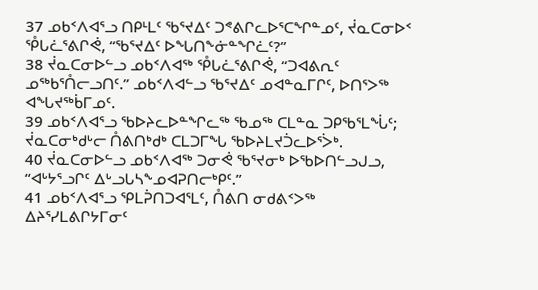37 ᓄᑲᑉᐱᐊᕐᓗ ᑎᑭᒻᒪᑦ ᖃᕐᔪᐃᑦ ᑐᕝᕕᒋᓚᐅᕐᑕᖏᓐᓄᑦ, ᔫᓇᑕᓂᐅᑉ ᕾᒐᓛᕐᕕᒋᕚ, “ᖃᕐᔪᐃᑦ ᐅᖓᑎᖕᓃᓐᖏᓛᑦ?”
38 ᔫᓇᑕᓂᐅᓪᓗ ᓄᑲᑉᐱᐊᖅ ᕾᒐᓛᕐᕕᒋᕚ, “ᑐᐊᕕᕆᑦ ᓄᖅᑲᕐᑍᓕᓗᑎᑦ.” ᓄᑲᑉᐱᐊᓪᓗ ᖃᕐᔪᐃᑦ ᓄᐊᓐᓇᒥᒋᑦ, ᐅᑎᕐᐳᖅ ᐊᖓᔪᖅᑳᒥᓄᑦ.
39 ᓄᑲᑉᐱᐊᕐᓗ ᖃᐅᔨᓚᐅᓐᖏᓚᖅ ᖃᓄᖅ ᑕᒪᓐᓇ ᑐᑭᖃᕐᒪᖔᑦ; ᔫᓇᑕᓂᒃᑯᒡᓕ ᑍᕕᑎᒃᑯᒃ ᑕᒪᑐᒥᖓ ᖃᐅᔨᒪᔪᑑᓚᐅᕐᐴᒃ.
40 ᔫᓇᑕᓂᐅᓪᓗ ᓄᑲᑉᐱᐊᖅ ᑐᓂᕚ ᖃᕐᔪᓂᒃ ᐅᖃᐅᑎᓪᓗᒍᓗ, “ᐊᒡᔭᕐᓗᒋᑦ ᐃᒡᓗᒐᓴᖕᓄᐊᕈᑎᓕᒃᑭᑦ.”
41 ᓄᑲᑉᐱᐊᕐᓗ ᕿᒪᕉᑎᑐᐊᕐᒪᑦ, ᑍᕕᑎ ᓂᑯᕕᑉᐳᖅ ᐃᔨᕐᓯᒪᕕᒋᔭᒥᓂᑦ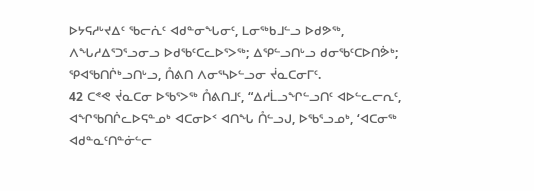ᐅᔭᕋᓱᒡᔪᐃᑦ ᖃᓕᕇᑦ ᐊᑯᓐᓂᖓᓂᑦ, ᒪᓂᖅᑲᒧᓪᓗ ᐅᑯᕗᖅ, ᐱᖓᓱᐃᕐᑐᕐᓗᓂᓗ ᐅᑯᖃᑦᑕᓚᐅᕐᐳᖅ; ᐃᕿᓪᓗᑎᒡᓗ ᑯᓂᖃᑦᑕᐅᑎᕘᒃ; ᕿᐊᖃᑎᒌᒃᓗᑎᒡᓗ, ᑍᕕᑎ ᐱᓂᕐᓴᐅᓪᓗᓂ ᔫᓇᑕᓂᒥᑦ.
42 ᑕᕝᕙ ᔫᓇᑕᓂ ᐅᖃᕐᐳᖅ ᑍᕕᑎᒧᑦ, “ᐃᓱᒫᓗᖏᓪᓗᑎᑦ ᐊᐅᓪᓚᓕᕆᑦ, ᐊᖏᖃᑎᒌᓚᐅᕋᓐᓄᒃ ᐊᑕᓂᐅᑉ ᐊᑎᖓ ᑍᓪᓗᒍ, ᐅᖃᕐᓗᓄᒃ, ‘ᐊᑕᓂᖅ ᐊᑯᓐᓇᑦᑎᓐᓃᓪᓕ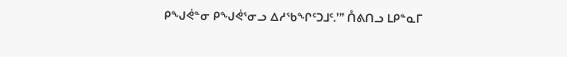ᑭᖑᕚᓐᓂ ᑭᖑᕚᕐᓂᓗ ᐃᓱᖃᖏᑦᑐᒧᑦ.’” ᑍᕕᑎᓗ ᒪᑭᓐᓇᒥ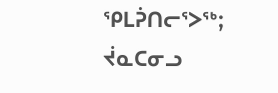ᕿᒪᕉᑎᓕᕐᐳᖅ; ᔫᓇᑕᓂᓗ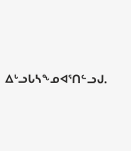ᐃᒡᓗᒐᓴᖕᓄᐊᕐᑎᓪᓗᒍ.